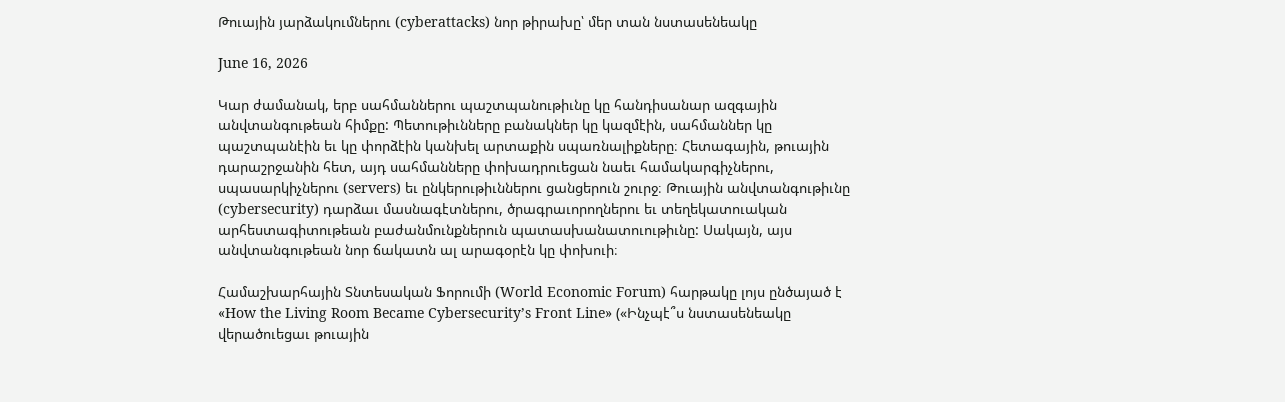Թուային յարձակումներու (cyberattacks) նոր թիրախը՝ մեր տան նստասենեակը

June 16, 2026

Կար ժամանակ, երբ սահմաններու պաշտպանութիւնը կը հանդիսանար ազգային անվտանգութեան հիմքը: Պետութիւնները բանակներ կը կազմէին, սահմաններ կը պաշտպանէին եւ կը փորձէին կանխել արտաքին սպառնալիքները։ Հետագային, թուային դարաշրջանին հետ, այդ սահմանները փոխադրուեցան նաեւ համակարգիչներու, սպասարկիչներու (servers) եւ ընկերութիւններու ցանցերուն շուրջ։ Թուային անվտանգութիւնը (cybersecurity) դարձաւ մասնագէտներու, ծրագրաւորողներու եւ տեղեկատուական արհեստագիտութեան բաժանմունքներուն պատասխանատուութիւնը: Սակայն, այս անվտանգութեան նոր ճակատն ալ արագօրէն կը փոխուի։

Համաշխարհային Տնտեսական Ֆորումի (World Economic Forum) հարթակը լոյս ընծայած է «How the Living Room Became Cybersecurity’s Front Line» («Ինչպէ՞ս նստասենեակը վերածուեցաւ թուային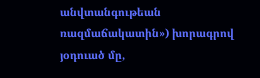անվտանգութեան ռազմաճակատին») խորագրով յօդուած մը,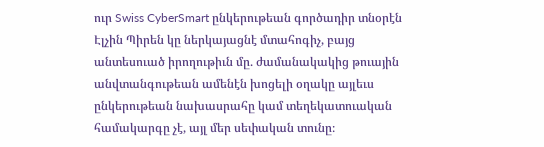ուր Swiss CyberSmart ընկերութեան գործադիր տնօրէն Էլչին Պիրեն կը ներկայացնէ մտահոգիչ, բայց անտեսուած իրողութիւն մը. ժամանակակից թուային անվտանգութեան ամենէն խոցելի օղակը այլեւս ընկերութեան նախասրահը կամ տեղեկատուական համակարգը չէ, այլ մեր սեփական տունը։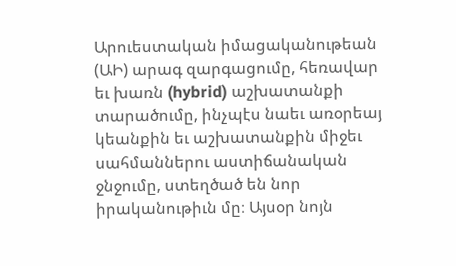Արուեստական իմացականութեան (ԱԻ) արագ զարգացումը, հեռավար եւ խառն (hybrid) աշխատանքի տարածումը, ինչպէս նաեւ առօրեայ կեանքին եւ աշխատանքին միջեւ սահմաններու աստիճանական ջնջումը, ստեղծած են նոր իրականութիւն մը։ Այսօր նոյն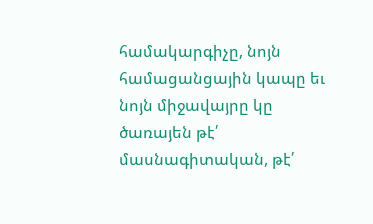համակարգիչը, նոյն համացանցային կապը եւ նոյն միջավայրը կը ծառայեն թէ՛ մասնագիտական, թէ՛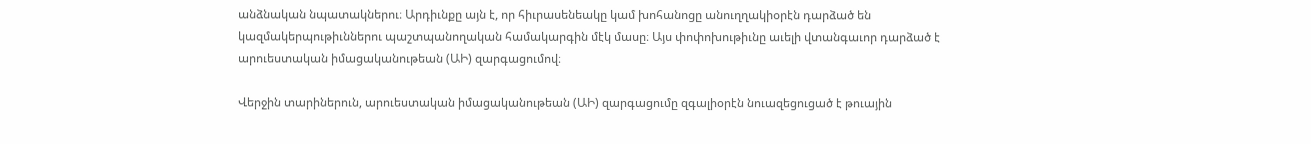անձնական նպատակներու։ Արդիւնքը այն է, որ հիւրասենեակը կամ խոհանոցը անուղղակիօրէն դարձած են կազմակերպութիւններու պաշտպանողական համակարգին մէկ մասը։ Այս փոփոխութիւնը աւելի վտանգաւոր դարձած է արուեստական իմացականութեան (ԱԻ) զարգացումով։

Վերջին տարիներուն, արուեստական իմացականութեան (ԱԻ) զարգացումը զգալիօրէն նուազեցուցած է թուային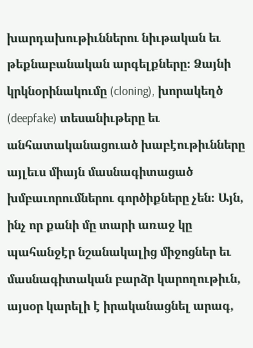խարդախութիւններու նիւթական եւ թեքնաբանական արգելքները։ Ձայնի կրկնօրինակումը (cloning), խորակեղծ (deepfake) տեսանիւթերը եւ անհատականացուած խաբէութիւնները այլեւս միայն մասնագիտացած խմբաւորումներու գործիքները չեն։ Այն, ինչ որ քանի մը տարի առաջ կը պահանջէր նշանակալից միջոցներ եւ մասնագիտական բարձր կարողութիւն, այսօր կարելի է իրականացնել արագ,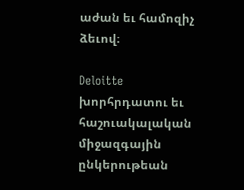աժան եւ համոզիչ ձեւով։

Deloitte խորհրդատու եւ հաշուակալական միջազգային ընկերութեան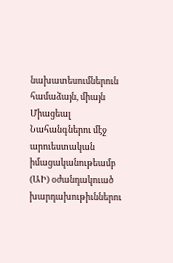նախատեսումներուն համաձայն, միայն Միացեալ Նահանգներու մէջ արուեստական իմացականութեամբ (ԱԻ) օժանդակուած խարդախութիւններու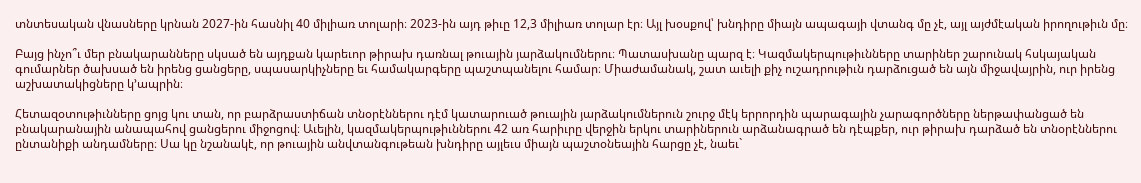տնտեսական վնասները կրնան 2027-ին հասնիլ 40 միլիառ տոլարի։ 2023-ին այդ թիւը 12,3 միլիառ տոլար էր։ Այլ խօսքով՝ խնդիրը միայն ապագայի վտանգ մը չէ, այլ այժմէական իրողութիւն մը։

Բայց ինչո՞ւ մեր բնակարանները սկսած են այդքան կարեւոր թիրախ դառնալ թուային յարձակումներու։ Պատասխանը պարզ է։ Կազմակերպութիւնները տարիներ շարունակ հսկայական գումարներ ծախսած են իրենց ցանցերը, սպասարկիչները եւ համակարգերը պաշտպանելու համար։ Միաժամանակ, շատ աւելի քիչ ուշադրութիւն դարձուցած են այն միջավայրին, ուր իրենց աշխատակիցները կ’ապրին։

Հետազօտութիւնները ցոյց կու տան, որ բարձրաստիճան տնօրէններու դէմ կատարուած թուային յարձակումներուն շուրջ մէկ երրորդին պարագային չարագործները ներթափանցած են բնակարանային անապահով ցանցերու միջոցով։ Աւելին, կազմակերպութիւններու 42 առ հարիւրը վերջին երկու տարիներուն արձանագրած են դէպքեր, ուր թիրախ դարձած են տնօրէններու ընտանիքի անդամները։ Սա կը նշանակէ, որ թուային անվտանգութեան խնդիրը այլեւս միայն պաշտօնեային հարցը չէ, նաեւ`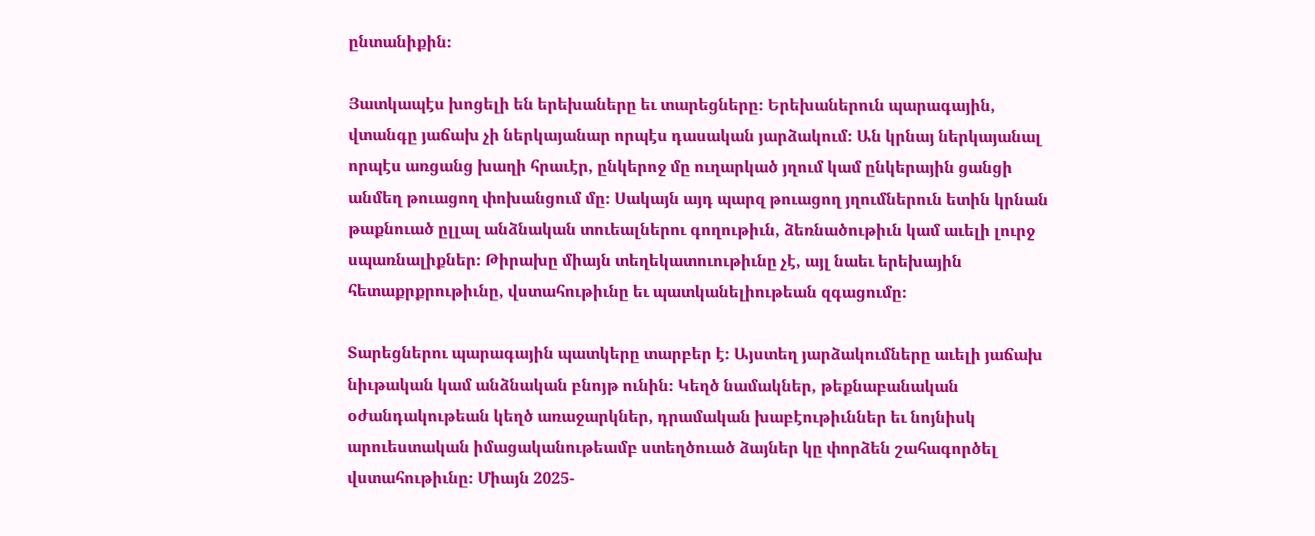ընտանիքին։

Յատկապէս խոցելի են երեխաները եւ տարեցները։ Երեխաներուն պարագային, վտանգը յաճախ չի ներկայանար որպէս դասական յարձակում։ Ան կրնայ ներկայանալ որպէս առցանց խաղի հրաւէր, ընկերոջ մը ուղարկած յղում կամ ընկերային ցանցի անմեղ թուացող փոխանցում մը։ Սակայն այդ պարզ թուացող յղումներուն ետին կրնան թաքնուած ըլլալ անձնական տուեալներու գողութիւն, ձեռնածութիւն կամ աւելի լուրջ սպառնալիքներ։ Թիրախը միայն տեղեկատուութիւնը չէ, այլ նաեւ երեխային հետաքրքրութիւնը, վստահութիւնը եւ պատկանելիութեան զգացումը։

Տարեցներու պարագային պատկերը տարբեր է։ Այստեղ յարձակումները աւելի յաճախ նիւթական կամ անձնական բնոյթ ունին։ Կեղծ նամակներ, թեքնաբանական օժանդակութեան կեղծ առաջարկներ, դրամական խաբէութիւններ եւ նոյնիսկ արուեստական իմացականութեամբ ստեղծուած ձայներ կը փորձեն շահագործել վստահութիւնը։ Միայն 2025-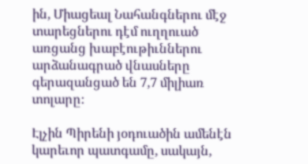ին, Միացեալ Նահանգներու մէջ տարեցներու դէմ ուղղուած առցանց խաբէութիւններու արձանագրած վնասները գերազանցած են 7,7 միլիառ տոլարը։

Էլչին Պիրենի յօդուածին ամենէն կարեւոր պատգամը, սակայն,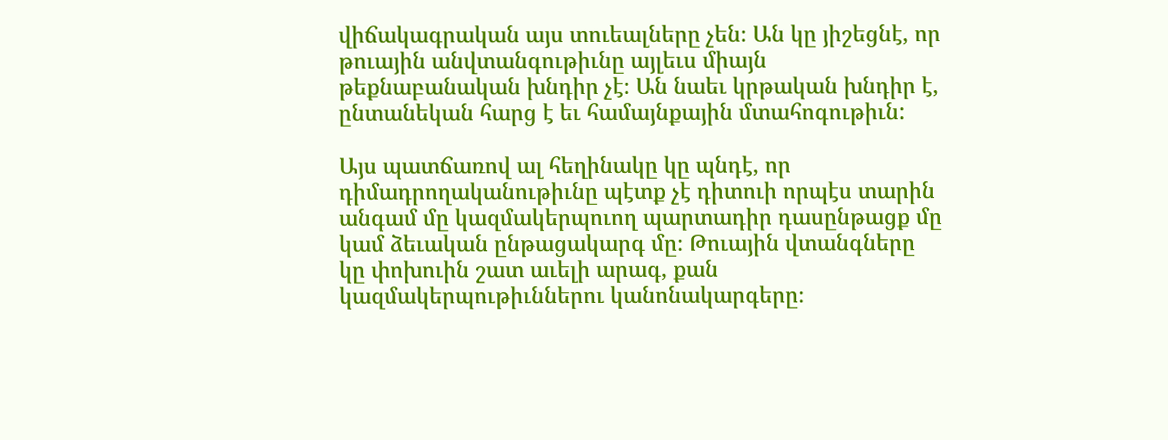վիճակագրական այս տուեալները չեն։ Ան կը յիշեցնէ, որ թուային անվտանգութիւնը այլեւս միայն թեքնաբանական խնդիր չէ։ Ան նաեւ կրթական խնդիր է, ընտանեկան հարց է եւ համայնքային մտահոգութիւն:

Այս պատճառով ալ հեղինակը կը պնդէ, որ դիմադրողականութիւնը պէտք չէ դիտուի որպէս տարին անգամ մը կազմակերպուող պարտադիր դասընթացք մը կամ ձեւական ընթացակարգ մը։ Թուային վտանգները կը փոխուին շատ աւելի արագ, քան կազմակերպութիւններու կանոնակարգերը։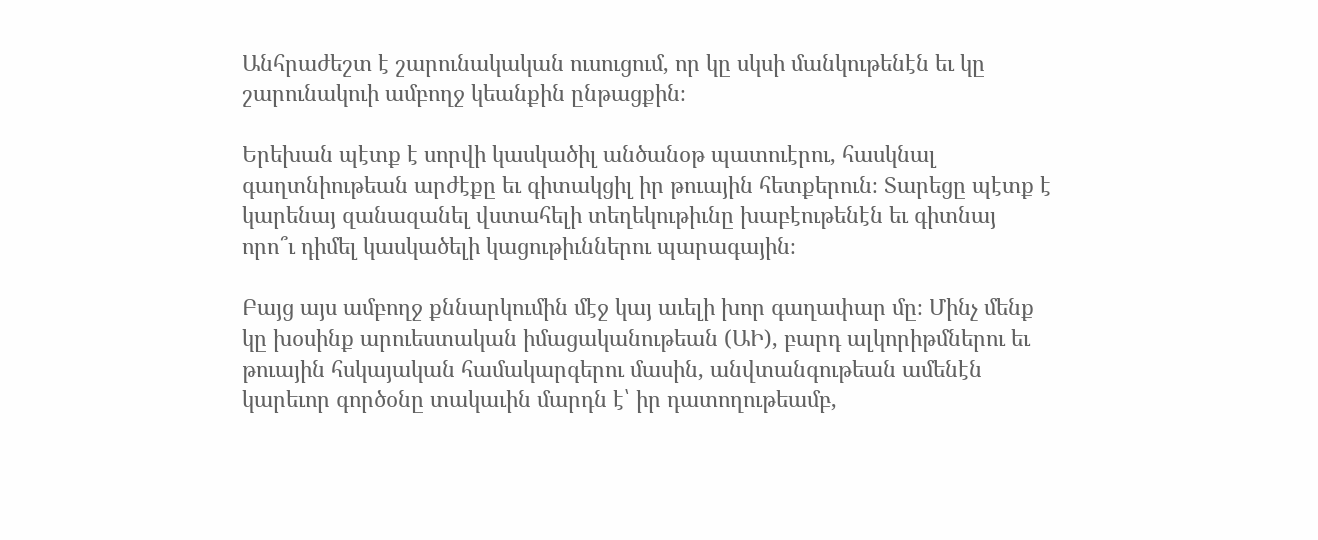Անհրաժեշտ է շարունակական ուսուցում, որ կը սկսի մանկութենէն եւ կը շարունակուի ամբողջ կեանքին ընթացքին։

Երեխան պէտք է սորվի կասկածիլ անծանօթ պատուէրու, հասկնալ գաղտնիութեան արժէքը եւ գիտակցիլ իր թուային հետքերուն։ Տարեցը պէտք է կարենայ զանազանել վստահելի տեղեկութիւնը խաբէութենէն եւ գիտնայ որո՞ւ դիմել կասկածելի կացութիւններու պարագային։

Բայց այս ամբողջ քննարկումին մէջ կայ աւելի խոր գաղափար մը։ Մինչ մենք կը խօսինք արուեստական իմացականութեան (ԱԻ), բարդ ալկորիթմներու եւ թուային հսկայական համակարգերու մասին, անվտանգութեան ամենէն կարեւոր գործօնը տակաւին մարդն է՝ իր դատողութեամբ,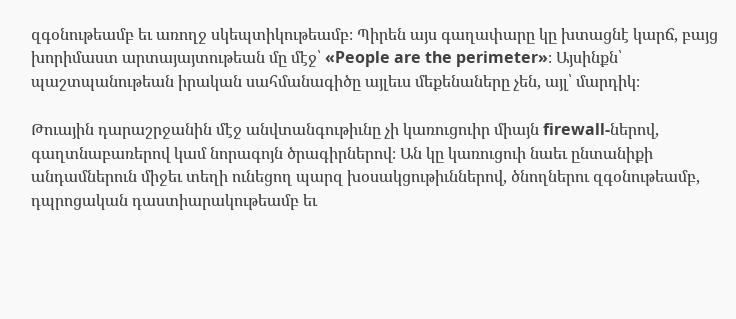զգօնութեամբ եւ առողջ սկեպտիկութեամբ։ Պիրեն այս գաղափարը կը խտացնէ կարճ, բայց խորիմաստ արտայայտութեան մը մէջ՝ «People are the perimeter»։ Այսինքն՝ պաշտպանութեան իրական սահմանագիծը այլեւս մեքենաները չեն, այլ՝ մարդիկ։

Թուային դարաշրջանին մէջ անվտանգութիւնը չի կառուցուիր միայն firewall-ներով, գաղտնաբառերով կամ նորագոյն ծրագիրներով։ Ան կը կառուցուի նաեւ ընտանիքի անդամներուն միջեւ տեղի ունեցող պարզ խօսակցութիւններով, ծնողներու զգօնութեամբ, դպրոցական դաստիարակութեամբ եւ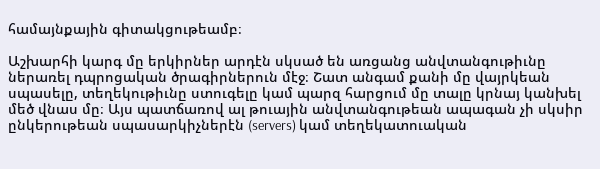համայնքային գիտակցութեամբ։

Աշխարհի կարգ մը երկիրներ արդէն սկսած են առցանց անվտանգութիւնը ներառել դպրոցական ծրագիրներուն մէջ։ Շատ անգամ քանի մը վայրկեան սպասելը, տեղեկութիւնը ստուգելը կամ պարզ հարցում մը տալը կրնայ կանխել մեծ վնաս մը։ Այս պատճառով ալ թուային անվտանգութեան ապագան չի սկսիր ընկերութեան սպասարկիչներէն (servers) կամ տեղեկատուական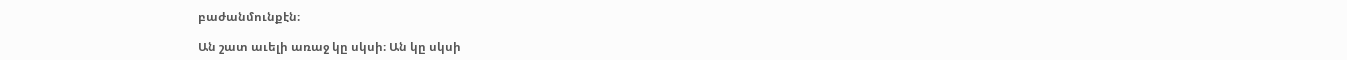բաժանմունքէն։

Ան շատ աւելի առաջ կը սկսի։ Ան կը սկսի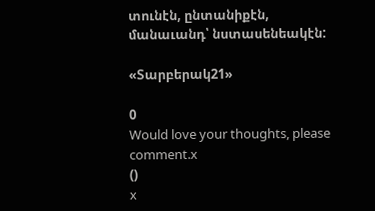տունէն, ընտանիքէն, մանաւանդ՝ նստասենեակէն:

«Տարբերակ21»

0
Would love your thoughts, please comment.x
()
x